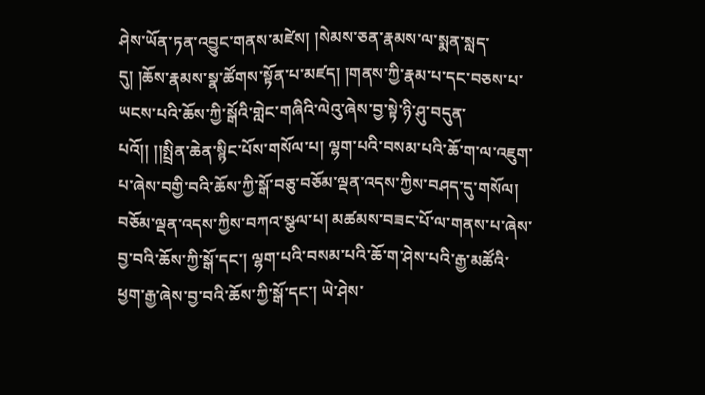ཤེས་ཡོན་ཏན་འབྱུང་གནས་མཛེས། །སེམས་ཅན་རྣམས་ལ་སྨན་སླད་དུ། །ཆོས་རྣམས་སྣ་ཚོགས་སྟོན་པ་མཛད། །གནས་ཀྱི་རྣམ་པ་དང་བཅས་པ་ཡངས་པའི་ཆོས་ཀྱི་སྒོའི་གླེང་གཞིའི་ལེའུ་ཞེས་བྱ་སྟེ་ཉི་ཤུ་བདུན་པའོ།། །།སྤྲིན་ཆེན་སྙིང་པོས་གསོལ་པ། ལྷག་པའི་བསམ་པའི་ཆོ་ག་ལ་འཇུག་པ་ཞེས་བགྱི་བའི་ཆོས་ཀྱི་སྒོ་བཅུ་བཅོམ་ལྡན་འདས་ཀྱིས་བཤད་དུ་གསོལ། བཅོམ་ལྡན་འདས་ཀྱིས་བཀའ་སྩལ་པ། མཚམས་བཟང་པོ་ལ་གནས་པ་ཞེས་བྱ་བའི་ཆོས་ཀྱི་སྒོ་དང་། ལྷག་པའི་བསམ་པའི་ཆོ་ག་ཤེས་པའི་རྒྱ་མཚོའི་ཕྱག་རྒྱ་ཞེས་བྱ་བའི་ཆོས་ཀྱི་སྒོ་དང་། ཡེ་ཤེས་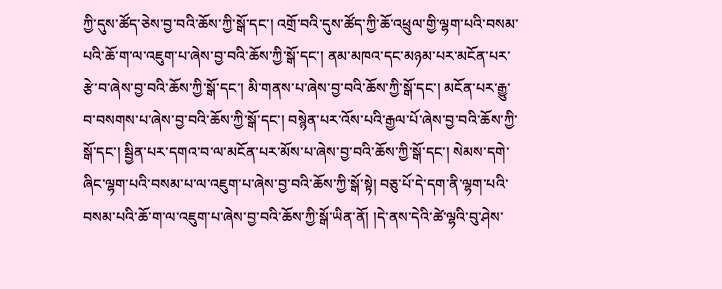ཀྱི་དུས་ཚོད་ཅེས་བྱ་བའི་ཆོས་ཀྱི་སྒོ་དང་། འགྲོ་བའི་དུས་ཚོད་ཀྱི་ཆོ་འཕྲུལ་གྱི་ལྷག་པའི་བསམ་པའི་ཆོ་ག་ལ་འཇུག་པ་ཞེས་བྱ་བའི་ཆོས་ཀྱི་སྒོ་དང་། ནམ་མཁའ་དང་མཉམ་པར་མངོན་པར་རྩེ་བ་ཞེས་བྱ་བའི་ཆོས་ཀྱི་སྒོ་དང་། མི་གནས་པ་ཞེས་བྱ་བའི་ཆོས་ཀྱི་སྒོ་དང་། མངོན་པར་རྒྱུ་བ་བསགས་པ་ཞེས་བྱ་བའི་ཆོས་ཀྱི་སྒོ་དང་། བསྙེན་པར་འོས་པའི་རྒྱལ་པོ་ཞེས་བྱ་བའི་ཆོས་ཀྱི་སྒོ་དང་། སྦྱིན་པར་དགའ་བ་ལ་མངོན་པར་མོས་པ་ཞེས་བྱ་བའི་ཆོས་ཀྱི་སྒོ་དང་། སེམས་དགེ་ཞིང་ལྷག་པའི་བསམ་པ་ལ་འཇུག་པ་ཞེས་བྱ་བའི་ཆོས་ཀྱི་སྒོ་སྟེ། བཅུ་པོ་དེ་དག་ནི་ལྷག་པའི་བསམ་པའི་ཆོ་ག་ལ་འཇུག་པ་ཞེས་བྱ་བའི་ཆོས་ཀྱི་སྒོ་ཡིན་ནོ། །དེ་ནས་དེའི་ཚེ་ལྷའི་བུ་ཤེས་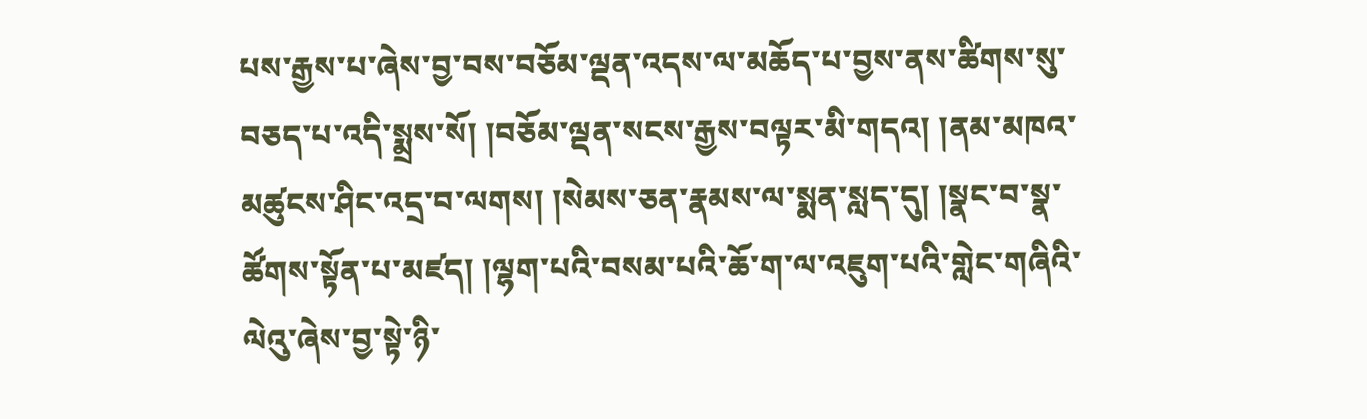པས་རྒྱས་པ་ཞེས་བྱ་བས་བཅོམ་ལྡན་འདས་ལ་མཆོད་པ་བྱས་ནས་ཚིགས་སུ་བཅད་པ་འདི་སྨྲས་སོ། །བཅོམ་ལྡན་སངས་རྒྱས་བལྟར་མི་གདའ། །ནམ་མཁའ་མཚུངས་ཤིང་འདྲ་བ་ལགས། །སེམས་ཅན་རྣམས་ལ་སྨན་སླད་དུ། །སྣང་བ་སྣ་ཚོགས་སྟོན་པ་མཛད། །ལྷག་པའི་བསམ་པའི་ཆོ་ག་ལ་འཇུག་པའི་གླེང་གཞིའི་ལེའུ་ཞེས་བྱ་སྟེ་ཉི་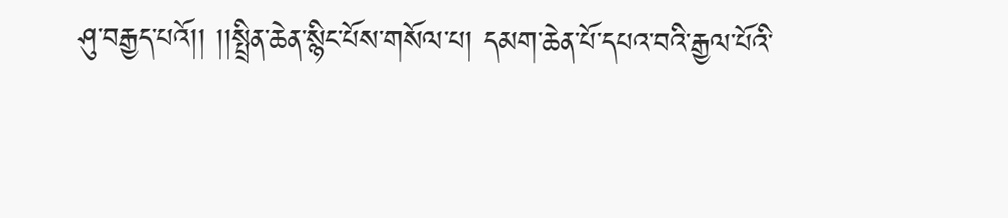ཤུ་བརྒྱད་པའོ།། །།སྤྲིན་ཆེན་སྙིང་པོས་གསོལ་པ། དམག་ཆེན་པོ་དཔའ་བའི་རྒྱལ་པོའི་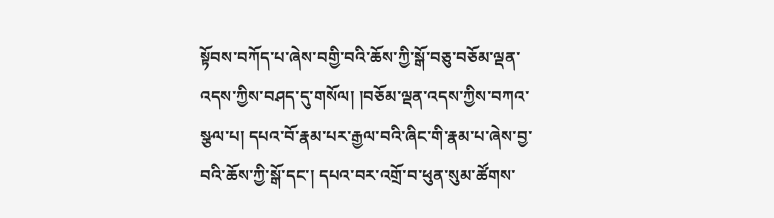སྟོབས་བཀོད་པ་ཞེས་བགྱི་བའི་ཆོས་ཀྱི་སྒོ་བཅུ་བཅོམ་ལྡན་འདས་ཀྱིས་བཤད་དུ་གསོལ། །བཅོམ་ལྡན་འདས་ཀྱིས་བཀའ་སྩལ་པ། དཔའ་བོ་རྣམ་པར་རྒྱལ་བའི་ཞིང་གི་རྣམ་པ་ཞེས་བྱ་བའི་ཆོས་ཀྱི་སྒོ་དང་། དཔའ་བར་འགྲོ་བ་ཕུན་སུམ་ཚོགས་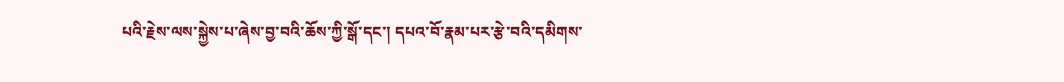པའི་རྗེས་ལས་སྐྱེས་པ་ཞེས་བྱ་བའི་ཆོས་ཀྱི་སྒོ་དང་། དཔའ་བོ་རྣམ་པར་རྩེ་བའི་དམིགས་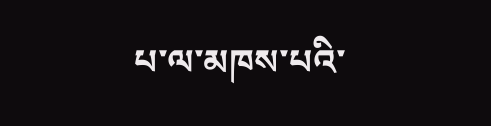པ་ལ་མཁས་པའི་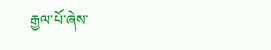རྒྱལ་པོ་ཞེས་